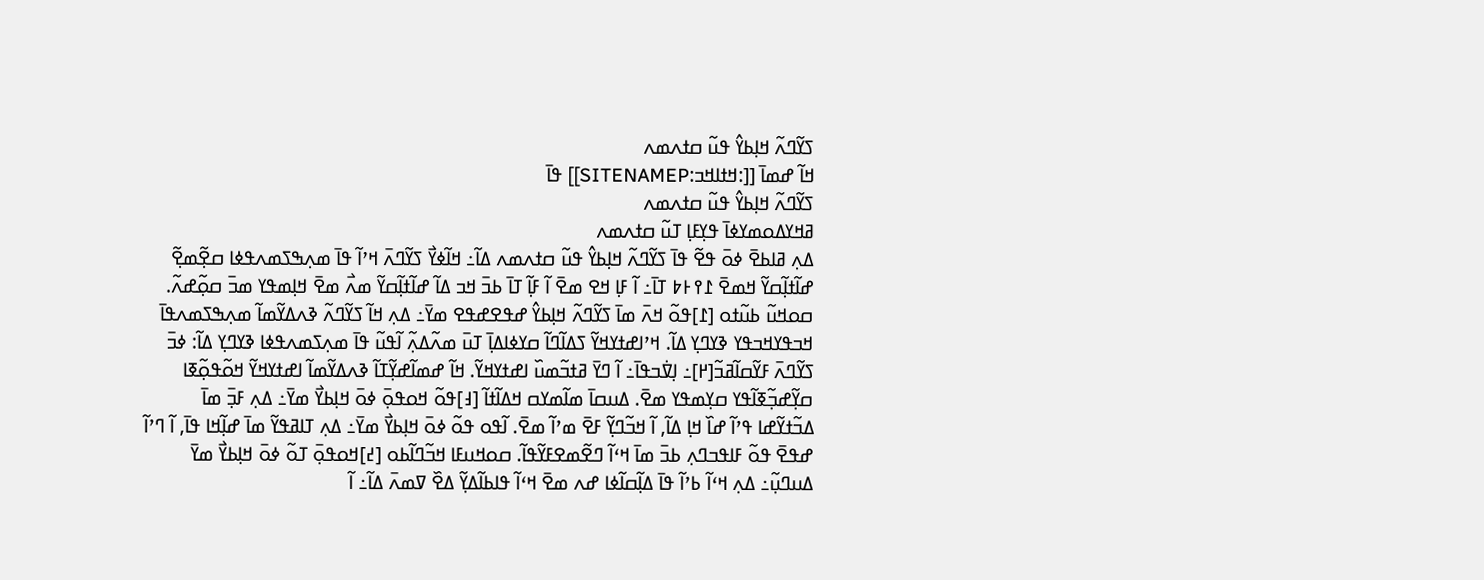ߖߌ߬ߣߍ߬ ߞߊ߲ߕߌ߮ ߟߎ߬ ߛߙߍߘߍ
ߞߊ߬ ߝߘߊ߫ [[:ߞߙߊߞߏ:SITENAMEP]] ߟߊ߫
ߖߌ߬ߣߍ߬ ߞߊ߲ߕߌ߮ ߟߎ߬ ߛߙߍߘߍ
ߥߞߌߡߋߘߌߦߊ߫ ߟߌ߲ߓߊ߲ ߠߎ߬ ߛߙߍߘߍ
ߡߍ߲ ߥߊߕߐ߫ ߦߋ߫ ߟߐ߬ ߟߊ߫ ߖߌ߬ߣߍ߬ ߞߊ߲ߕߌ߮ ߟߎ߬ ߛߙߍߘߍ ߡߊ߬߸ ߞߊ߬ߦߌ߯ ߖߌ߬ߣߍ߫ ߞߴߊ߬ ߟߊ߫ ߘߍ߲ߒߖߘߍߟߦߊ ߛߐ߲߬ߘߐ߲߬ ߝߊ߬ߙߊ߲߬ߛߌ߬ ߞߘߐ߫ ߁߉߅߈ ߠߊ߫߸ ߊ߬ ߓߊ߲ ߞߐ ߘߐ߫ ߊ߬ ߓߊ߲߬ ߠߊ߫ ߕߏ߫ ߞߏ ߡߊ߬ ߝߊ߬ߙߊ߲߬ߛߌ߬ ߘߍ߯ ߘߐ߫ ߞߊ߲ߘߟߌ ߘߏ߫ ߛߋ߲߬ߝߍ߬. ߛߋߞߎ߬ ߕߎ߬ߙߋ [߁]ߟߋ߬ ߞߍ߫ ߘߊ߫ ߖߌ߬ߣߍ߬ ߞߊ߲ߕߌ߮ ߝߟߐߝߟߐ ߘߌ߫߸ ߡߍ߲ ߞߊ߬ ߖߌ߬ߣߍ߬ ߢߍߡߌ߬ߘߊ߬ ߘߍ߲ߒߖߘߍߟߊ߫ ߞߏߟߌߞߏߟߌ ߢߌߣߌ߲ ߡߊ߬. ߞߴߊߝߙߌߞߌ߬ ߖߡߊ߬ߣߊ߬ ߛߌߦߊߡߊ߲߫ ߠߎ߫ ߘߍ߬ߡߍ߲߬ ߊ߬ߟߎ߬ ߟߊ߫ ߘߍ߲ߖߘߍߟߦߊ ߢߌߣߌ߲ ߡߊ߬: ߦߏ߫ ߖߌ߬ߣߍ߫ ߓߌ߬ߛߊ߬ߥߏ߬[߂]߸ ߊ߲ߜ߭ߏߟߊ߫߸ ߊ߬ ߣߌ߫ ߥߙߏ߬ߘߎ߰ ߊߝߙߌߞߌ߬. ߞߊ߬ ߝߘߊ߬ߝߌ߲߬ߠߊ߬ ߢߍߡߌ߬ߘߊ߬ ߊߝߙߌߞߌ߬ ߞߋ߬ߟߋ߲߬ߧߊ ߛߌ߲߬ߝߏ߲߬ߧߊ߬ߟߌ ߛߌ߲ߘߟߌ ߘߐ߫. ߡߎߛߊ߫ ߘߊ߬ߘߌߛ ߞߡߊ߬ߙߊ߬ [߃]ߟߋ߬ ߞߋߟߋ߲߫ ߦߋ߫ ߞߊ߲ߕߌ߯ ߘߌ߫߸ ߡߍ߲ ߓߏ߲߫ ߘߊ߫ ߡߏ߬ߙߌ߬ߝߊ ߟߴߊ߬ ߝߊ߰ ߞߊ߲ ߡߊ߬, ߊ߬ ߞߏ߬ߣߌ߲߬ ߓߐ߫ ߘߴߊ߬ ߘߐ߫. ߊ߬ߟߋ ߟߋ߬ ߦߋ߫ ߞߊ߲ߕߌ߯ ߘߌ߫߸ ߡߍ߲ ߠߊߥߟߌ߬ ߘߊ߫ ߝߊ߲߬ߞߊ ߟߊ߫, ߊ߬ ߣߴߊ߬ ߝߟߐ߫ ߟߋ߬ ߓߊߟߏߣߍ߲ ߕߏ߫ ߘߊ߫ ߞߵߊ߬ ߣߐ߬ߘߐߓߌ߬ߟߊ߬. ߛߋߞߎߓߊ ߞߏ߬ߣߊ߬ߕߋ [߄]ߞߋߟߋ߲߫ ߠߋ߬ ߦߋ߫ ߞߊ߲ߕߌ߯ ߘߌ߫ ߡߎߣߎ߲߬߸ ߡߍ߲ ߞߵߊ߬ ߕߴߊ߬ ߟߊ߫ ߡߊ߲߬ߛߊ߬ߦߊ ߝߍ ߘߐ߫ ߞߵߊ߬ ߟߊߕߊ߬ߡߌ߲߬ ߡߐ߰ ߜߘߍ߫ ߡߊ߬߸ ߊ߬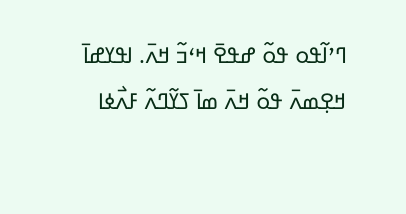ߣߴߊ߬ߟߋ ߟߋ߬ ߝߟߐ߫ ߞߵߏ߬ ߞߍ߫. ߊߟߌߝߊ߫ ߞߐ߲ߘߍ߫ ߟߋ߬ ߞߍ߫ ߘߊ߫ ߖߌ߬ߣߍ߬ ߓߍ߯ߦߊ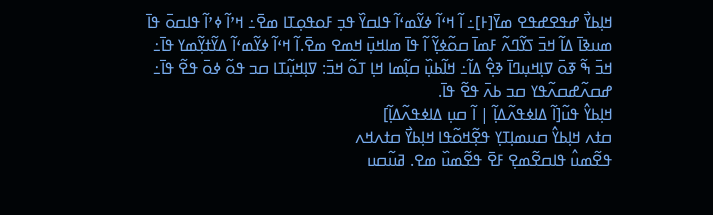ߞߊ߲ߕߌ߯ ߝߟߐߝߟߐ ߘߌ߫[߅]߸ ߊ߬ ߞߵߊ߬ ߦߌ߬ߘߵߊ߬ ߟߊߛߌ߰ ߟߏ߲ ߓߋߟߋ߲ߠߊ ߘߐ߫߸ ߞߴߊ߬ ߦߴߊ߬ ߟߊߛߋ߫ ߟߊ߫ ߘߎߢߊ߫ ߡߊ߬ ߞߏ߫ ߖߌ߬ߣߍ߬ ߓߘߊ߫ ߛߋ߬ߦߌ߲߬ ߊ߬ ߟߊ߫ ߘߊߞߎ߲߫ ߞߘߐ ߘߐ߫.ߊ߬ ߞߵߊ߬ ߦߌ߬ߘߵߊ߬ ߡߌ߬ߙߌ߲߬ߘߌ ߟߊ߫߸ ߞߏ߫ ߒ߬ ߧߋ߫ ߜߊ߲ߞߎ߲ߣߊ߫ ߢߐ߲߮ ߡߊ߬߸ ߞߊ߬ߕߎ߲߰ ߛߊ߲߬ߘߊ ߞߊ߲ ߠߋ߬ ߞߏ߫: ߜߊ߲ߞߎ߲߬ߠߊ ߛߏ ߟߋ߬ ߦߋ߫ ߟߐ߬ ߟߊ߫߸ ߝߛߍ߬ߝߛߍ߬ߟߌ ߛߏ ߕߍ߫ ߟߐ߬ ߟߊ߫.
ߞߊ߲ߕߌ߮ ߟߎ߬[ߊ߬ ߡߊߦߟߍ߬ߡߊ߲߬ | ߊ߬ ߛߎ߲ ߡߊߦߟߍ߬ߡߊ߲߬]
ߛߙߍ ߞߊ߲ߕߌ߮ ߛߎߘߊ߲ߠߌ߲ ߟߐ߲߬ߞߋ߬ߟߊ ߞߊ߲ߕߌ߯ ߛߙߍߞߍ
ߟߐ߬ߘߎ߮ ߟߊߛߐ߬ߘߐ߲ ߓߐ߫ ߟߐ߬ߘߎ߰ ߘߐ. ߥߎ߬ߛߎ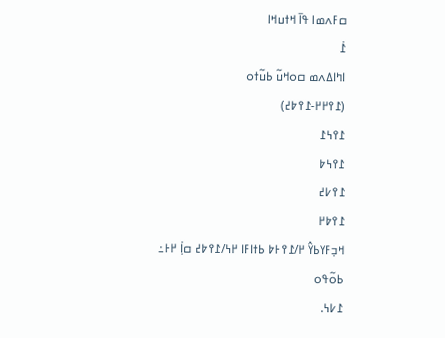ߛߓߍߘߊ ߟߊ߫ ߞߙߎߞߊ
߁߭
ߊߤߊߡߍߘ ߛߋߞߎ߬ ߕߎ߬ߙߋ
(߁߉߂߂-߁߉߈߄)
߁߉߆߁
߁߉߆߈
߁߉߇߄
߁߉߈߂
ߞߏ߲ߓߌߕߌ߮ ߂/߁߉߅߈ ߕߙߊߓߊ ߂߆/߁߉߈߄ ߛߊ߲߭ ߂߅߸
ߕߋ߬ߟߋ
߁߇߆.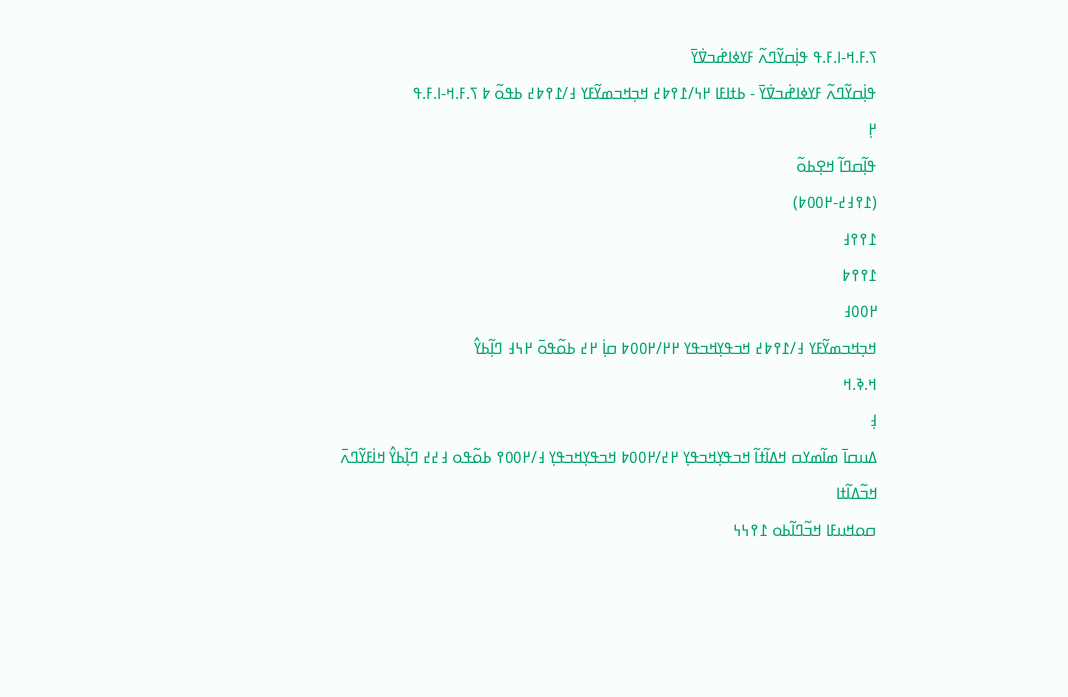ߖ.ߓ.ߞ-ߊ.ߓ.ߟ ߟߊ߲߭ߛߌ߬ߣߍ߬ ߓߌߦߊߝ߭ߏߜ߭ߌ߫
ߟߊ߲߭ߛߌ߬ߣߍ߬ ߓߌߦߊߝ߭ߏߜ߭ߌ߫ - ߕߙߊߓߊ ߂߆/߁߉߈߄ ߞߏ߲ߞߏߘߌ߬ߓߌ ߃/߁߉߈߄ ߕߟߋ߬ ߈ ߖ.ߓ.ߞ-ߊ.ߓ.ߟ
߂߲
ߟߊ߲߬ߛߣߊ߬ ߞߐ߲ߕߋ߬
(߁߉߃߄-߂߀߀߈)
߁߉߉߃
߁߉߉߈
߂߀߀߃
ߞߏ߲ߞߏߘߌ߬ߓߌ ߃/߁߉߈߄ ߞߏߟߌ߲ߞߏߟߌ ߂߂/߂߀߀߈ ߛߊ߲߭ ߂߄ ߕߋ߬ߟߋ߫ ߂߆߃ ߣߊ߲߬ߕߌ߮
ߞ.ߢ.ߞ
߃߲
ߡߎߛߊ߫ ߘߊ߬ߘߌߛ ߞߡߊ߬ߙߊ߬ ߞߏߟߌ߲ߞߏߟߌ߲ ߂߄/߂߀߀߈ ߞߏߟߌ߲ߞߏߟߌ߲ ߃/߂߀߀߉ ߕߋ߬ߟߋ ߃߄߄ ߣߊ߲߬ߕߌ߮ ߞߊ߭ߓߌ߬ߣߍ߫ ߞߏ߬ߡߊ߬ߙߊ
ߛߋߞߎߓߊ ߞߏ߬ߣߊ߬ߕߋ ߁߉߆߆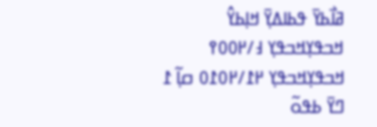ߥߊ߯ߕߌ߫ ߟߕߊߡߌ߲߫ ߞߊ߲ߕߌ߮
ߞߏߟߌ߲ߞߏߟߌ߲ ߃/߂߀߀߉ ߞߏߟߌ߲ߞߏߟߌ߲ ߂߁/߂߀߁߀ ߛߊ߲߬ ߁ ߣߌ߫ ߕߟߋ߬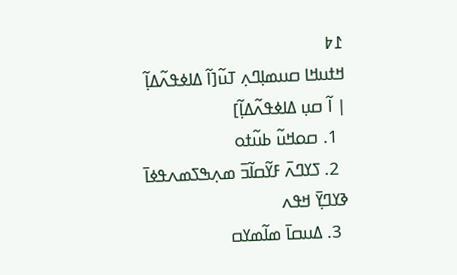߁߈
ߞߙߎߞߊ ߛߎߘߊ߲ߣߍ߲ ߠߎ߬[ߊ߬ ߡߊߦߟߍ߬ߡߊ߲߬ | ߊ߬ ߛߎ߲ ߡߊߦߟߍ߬ߡߊ߲߬]
  1. ߛߋߞߎ߬ ߕߎ߬ߙߋ
  2. ߖߌߣߍ߫ ߓߌ߬ߛߊ߬ߏ߫ ߘߍ߲ߒߖߘߍߟߦߊ߫ ߢߌߣߌ߲߫ ߞߟߍ
  3. ߡߎߛߊ߫ ߘߊ߬ߘߌߛ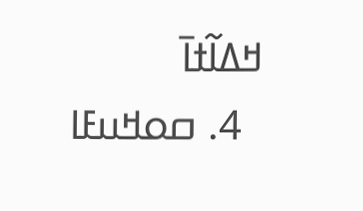ߞߡߊ߬ߙߊ߫
  4. ߛߋߞߎߓߊ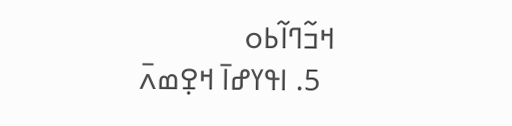ߞߏ߬ߣߊ߬ߕߋ
  5. ߊߟߌߝߊ߫ ߞߐ߲ߘߍ߫